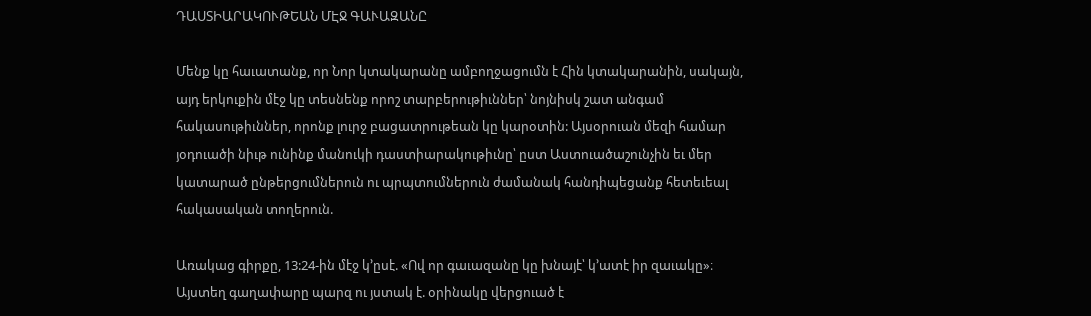ԴԱՍՏԻԱՐԱԿՈՒԹԵԱՆ ՄԷՋ ԳԱՒԱԶԱՆԸ

Մենք կը հաւատանք, որ Նոր կտակարանը ամբողջացումն է Հին կտակարանին, սակայն, այդ երկուքին մէջ կը տեսնենք որոշ տարբերութիւններ՝ նոյնիսկ շատ անգամ հակասութիւններ, որոնք լուրջ բացատրութեան կը կարօտին: Այսօրուան մեզի համար յօդուածի նիւթ ունինք մանուկի դաստիարակութիւնը՝ ըստ Աստուածաշունչին եւ մեր կատարած ընթերցումներուն ու պրպտումներուն ժամանակ հանդիպեցանք հետեւեալ հակասական տողերուն.

Առակաց գիրքը, 13:24-ին մէջ կ՚ըսէ. «Ով որ գաւազանը կը խնայէ՝ կ՚ատէ իր զաւակը»։ Այստեղ գաղափարը պարզ ու յստակ է. օրինակը վերցուած է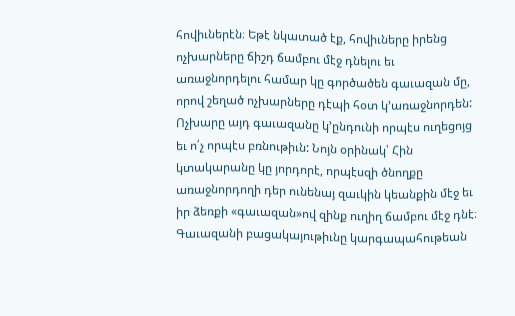հովիւներէն։ Եթէ նկատած էք, հովիւները իրենց ոչխարները ճիշդ ճամբու մէջ դնելու եւ առաջնորդելու համար կը գործածեն գաւազան մը, որով շեղած ոչխարները դէպի հօտ կ՚առաջնորդեն: Ոչխարը այդ գաւազանը կ՚ընդունի որպէս ուղեցոյց եւ ո՛չ որպէս բռնութիւն: Նոյն օրինակ՝ Հին կտակարանը կը յորդորէ, որպէսզի ծնողքը առաջնորդողի դեր ունենայ զաւկին կեանքին մէջ եւ իր ձեռքի «գաւազան»ով զինք ուղիղ ճամբու մէջ դնէ։ Գաւազանի բացակայութիւնը կարգապահութեան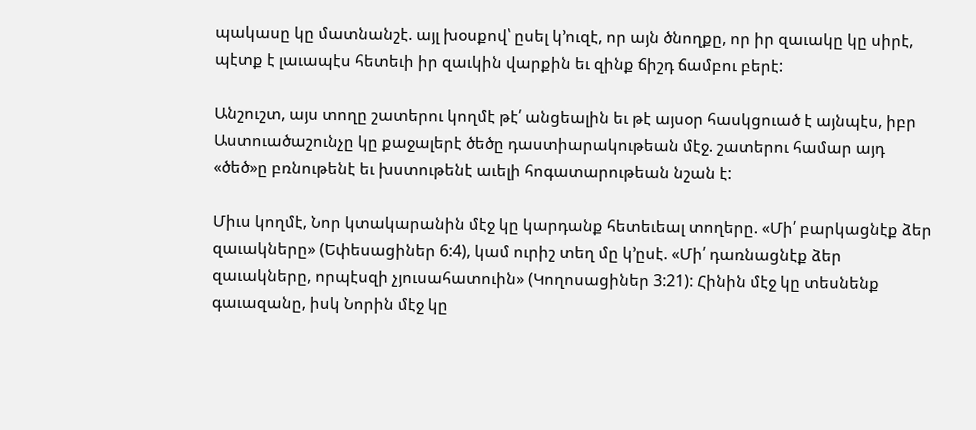պակասը կը մատնանշէ. այլ խօսքով՝ ըսել կ՚ուզէ, որ այն ծնողքը, որ իր զաւակը կը սիրէ, պէտք է լաւապէս հետեւի իր զաւկին վարքին եւ զինք ճիշդ ճամբու բերէ:

Անշուշտ, այս տողը շատերու կողմէ թէ՛ անցեալին եւ թէ այսօր հասկցուած է այնպէս, իբր Աստուածաշունչը կը քաջալերէ ծեծը դաստիարակութեան մէջ. շատերու համար այդ «ծեծ»ը բռնութենէ եւ խստութենէ աւելի հոգատարութեան նշան է:

Միւս կողմէ, Նոր կտակարանին մէջ կը կարդանք հետեւեալ տողերը. «Մի՛ բարկացնէք ձեր զաւակները» (Եփեսացիներ 6:4), կամ ուրիշ տեղ մը կ՚ըսէ. «Մի՛ դառնացնէք ձեր զաւակները, որպէսզի չյուսահատուին» (Կողոսացիներ 3:21): Հինին մէջ կը տեսնենք գաւազանը, իսկ Նորին մէջ կը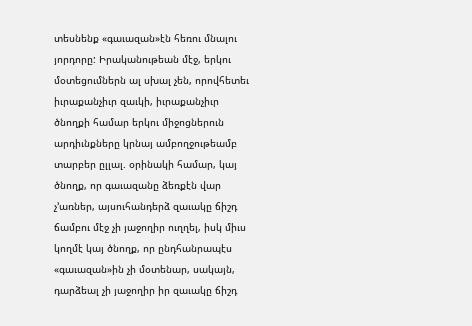տեսնենք «գաւազան»էն հեռու մնալու յորդորը: Իրականութեան մէջ, երկու մօտեցումներն ալ սխալ չեն, որովհետեւ իւրաքանչիւր զաւկի, իւրաքանչիւր ծնողքի համար երկու միջոցներուն արդիւնքները կրնայ ամբողջութեամբ տարբեր ըլլալ. օրինակի համար, կայ ծնողք, որ գաւազանը ձեռքէն վար չ՚առներ, այսուհանդերձ զաւակը ճիշդ ճամբու մէջ չի յաջողիր ուղղել, իսկ միւս կողմէ կայ ծնողք, որ ընդհանրապէս «գաւազան»ին չի մօտենար, սակայն, դարձեալ չի յաջողիր իր զաւակը ճիշդ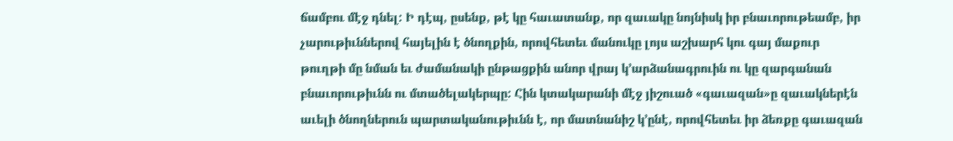ճամբու մէջ դնել: Ի դէպ, ըսենք, թէ կը հաւատանք, որ զաւակը նոյնիսկ իր բնաւորութեամբ, իր չարութիւններով հայելին է ծնողքին, որովհետեւ մանուկը լոյս աշխարհ կու գայ մաքուր թուղթի մը նման եւ ժամանակի ընթացքին անոր վրայ կ՚արձանագրուին ու կը զարգանան բնաւորութիւնն ու մտածելակերպը: Հին կտակարանի մէջ յիշուած «գաւազան»ը զաւակներէն աւելի ծնողներուն պարտականութիւնն է, որ մատնանիշ կ՚ընէ, որովհետեւ իր ձեռքը գաւազան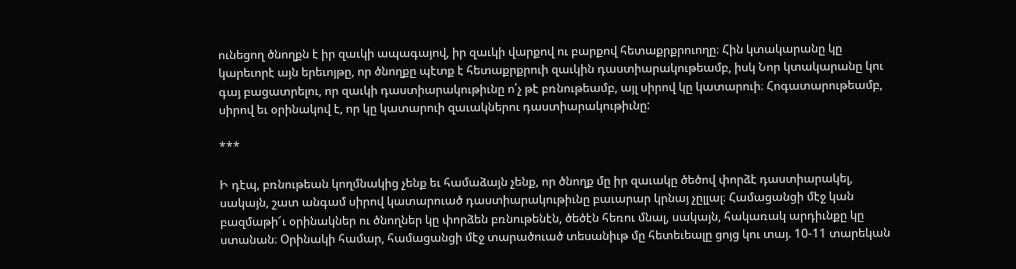ունեցող ծնողքն է իր զաւկի ապագայով, իր զաւկի վարքով ու բարքով հետաքրքրուողը։ Հին կտակարանը կը կարեւորէ այն երեւոյթը, որ ծնողքը պէտք է հետաքրքրուի զաւկին դաստիարակութեամբ, իսկ Նոր կտակարանը կու գայ բացատրելու, որ զաւկի դաստիարակութիւնը ո՛չ թէ բռնութեամբ, այլ սիրով կը կատարուի։ Հոգատարութեամբ, սիրով եւ օրինակով է, որ կը կատարուի զաւակներու դաստիարակութիւնը:

***

Ի դէպ, բռնութեան կողմնակից չենք եւ համաձայն չենք, որ ծնողք մը իր զաւակը ծեծով փորձէ դաստիարակել, սակայն, շատ անգամ սիրով կատարուած դաստիարակութիւնը բաւարար կրնայ չըլլալ։ Համացանցի մէջ կան բազմաթի՜ւ օրինակներ ու ծնողներ կը փորձեն բռնութենէն, ծեծէն հեռու մնալ, սակայն, հակառակ արդիւնքը կը ստանան։ Օրինակի համար, համացանցի մէջ տարածուած տեսանիւթ մը հետեւեալը ցոյց կու տայ. 10-11 տարեկան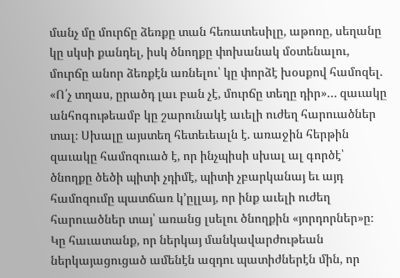մանչ մը մուրճը ձեռքը տան հեռատեսիլը, աթոռը, սեղանը կը սկսի քանդել, իսկ ծնողքը փոխանակ մօտենալու, մուրճը անոր ձեռքէն առնելու՝ կը փորձէ խօսքով համոզել. «Ո՛չ տղաս, ըրածդ լաւ բան չէ, մուրճը տեղը դիր»… զաւակը անհոգութեամբ կը շարունակէ աւելի ուժեղ հարուածներ տալ։ Սխալը այստեղ հետեւեալն է. առաջին հերթին զաւակը համոզուած է, որ ինչպիսի սխալ ալ գործէ՝ ծնողքը ծեծի պիտի չդիմէ, պիտի չբարկանայ եւ այդ համոզումը պատճառ կ՚ըլլայ, որ ինք աւելի ուժեղ հարուածներ տայ՝ առանց լսելու ծնողքին «յորդորներ»ը։ Կը հաւատանք, որ ներկայ մանկավարժութեան ներկայացուցած ամենէն ազդու պատիժներէն մին, որ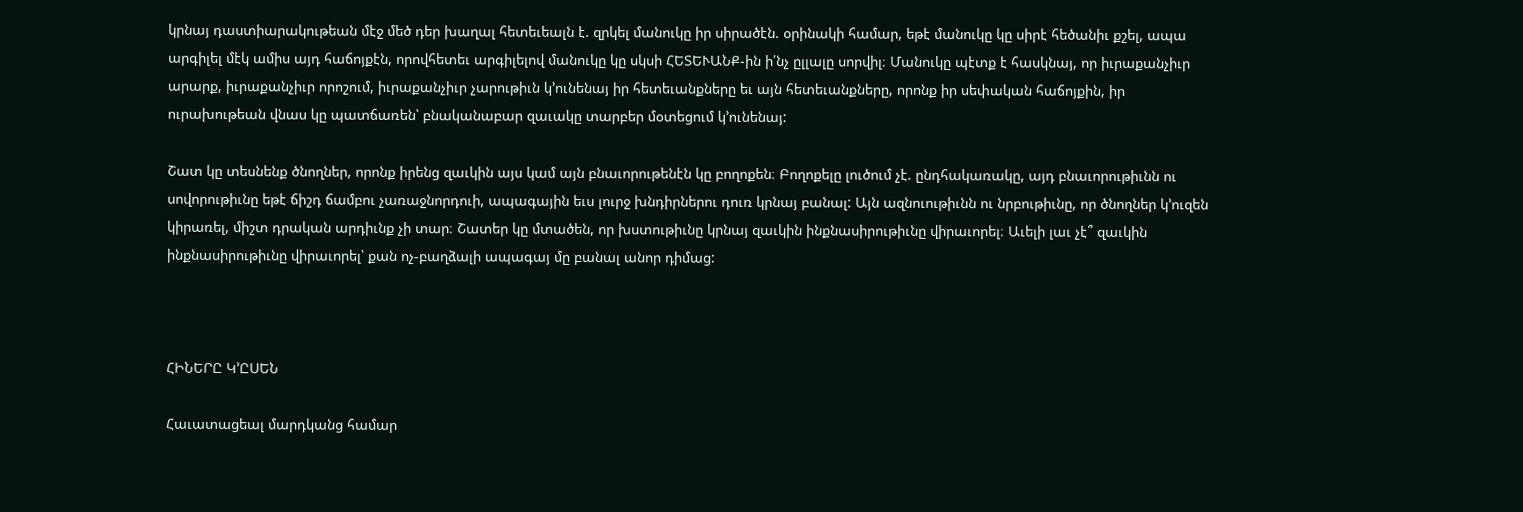կրնայ դաստիարակութեան մէջ մեծ դեր խաղալ հետեւեալն է. զրկել մանուկը իր սիրածէն. օրինակի համար, եթէ մանուկը կը սիրէ հեծանիւ քշել, ապա արգիլել մէկ ամիս այդ հաճոյքէն, որովհետեւ արգիլելով մանուկը կը սկսի ՀԵՏԵՒԱՆՔ-ին ի՛նչ ըլլալը սորվիլ։ Մանուկը պէտք է հասկնայ, որ իւրաքանչիւր արարք, իւրաքանչիւր որոշում, իւրաքանչիւր չարութիւն կ՚ունենայ իր հետեւանքները եւ այն հետեւանքները, որոնք իր սեփական հաճոյքին, իր ուրախութեան վնաս կը պատճառեն՝ բնականաբար զաւակը տարբեր մօտեցում կ՚ունենայ:

Շատ կը տեսնենք ծնողներ, որոնք իրենց զաւկին այս կամ այն բնաւորութենէն կը բողոքեն։ Բողոքելը լուծում չէ. ընդհակառակը, այդ բնաւորութիւնն ու սովորութիւնը եթէ ճիշդ ճամբու չառաջնորդուի, ապագային եւս լուրջ խնդիրներու դուռ կրնայ բանալ: Այն ազնուութիւնն ու նրբութիւնը, որ ծնողներ կ՚ուզեն կիրառել, միշտ դրական արդիւնք չի տար։ Շատեր կը մտածեն, որ խստութիւնը կրնայ զաւկին ինքնասիրութիւնը վիրաւորել։ Աւելի լաւ չէ՞ զաւկին ինքնասիրութիւնը վիրաւորել՝ քան ոչ-բաղձալի ապագայ մը բանալ անոր դիմաց:



ՀԻՆԵՐԸ Կ՚ԸՍԵՆ

Հաւատացեալ մարդկանց համար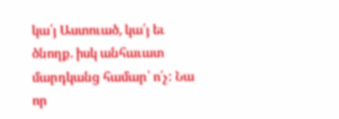կա՛յ Աստուած, կա՛յ եւ ծնողք. իսկ անհաւատ մարդկանց համար՝ ո՛չ: Նա որ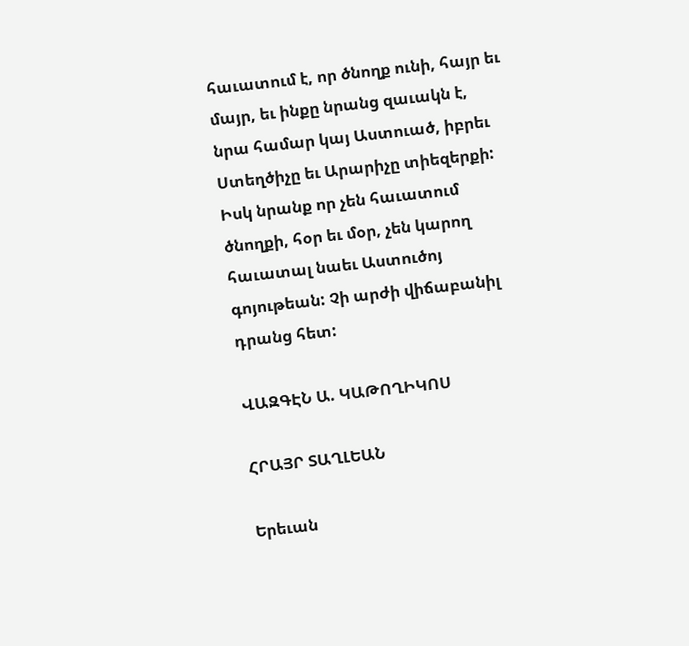հաւատում է, որ ծնողք ունի, հայր եւ մայր, եւ ինքը նրանց զաւակն է, նրա համար կայ Աստուած, իբրեւ Ստեղծիչը եւ Արարիչը տիեզերքի: Իսկ նրանք որ չեն հաւատում ծնողքի, հօր եւ մօր, չեն կարող հաւատալ նաեւ Աստուծոյ գոյութեան: Չի արժի վիճաբանիլ դրանց հետ:

ՎԱԶԳԷՆ Ա. ԿԱԹՈՂԻԿՈՍ

ՀՐԱՅՐ ՏԱՂԼԵԱՆ

Երեւան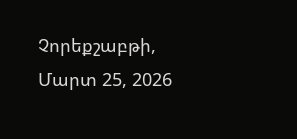Չորեքշաբթի, Մարտ 25, 2026